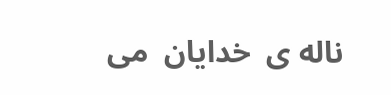ناله ی  خدایان  می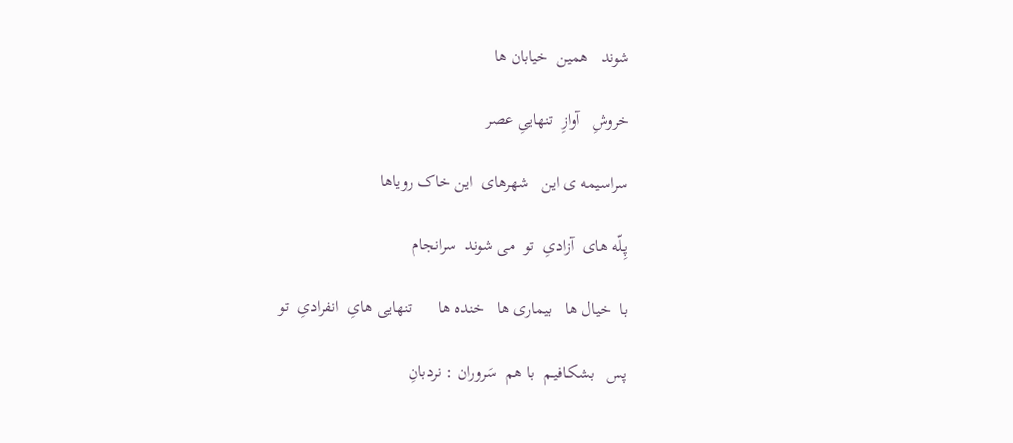شوند   همین  خیابان ها

خروشِ   آوازِ  تنهاییِ عصر

سراسیمه ی این   شهرهای  این خاک رویاها

پِـلّه های  آزادیِ  تو  می شوند  سرانجام

با  خیال ها   بیماری ها   خنده ها      تنهایی هایِ  انفرادیِ  تو

پس   بشکـافیـم  با هم  سَروران : نردبانِ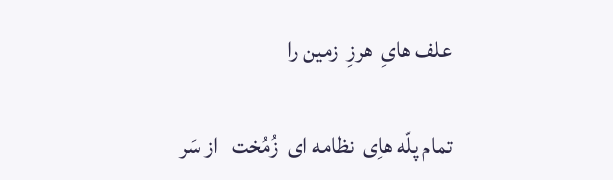علف هایِ  هرزِ  زمین را

تمام پلّه هاِی  نظامه ای  زُمُخت   از سَر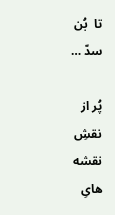تا  بُن   سدّ …

پُر از  نقشِ    نقشه هایِ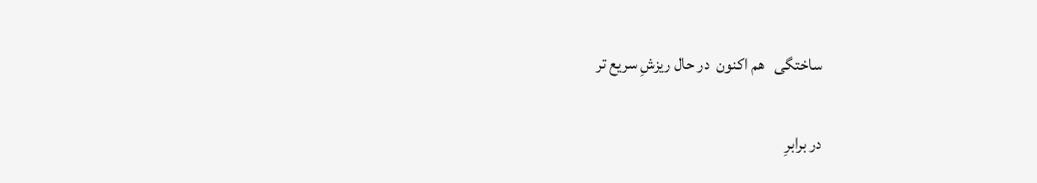ساختگی   هم اکنون  در حال ریزشِ سریع تر

در برابرِ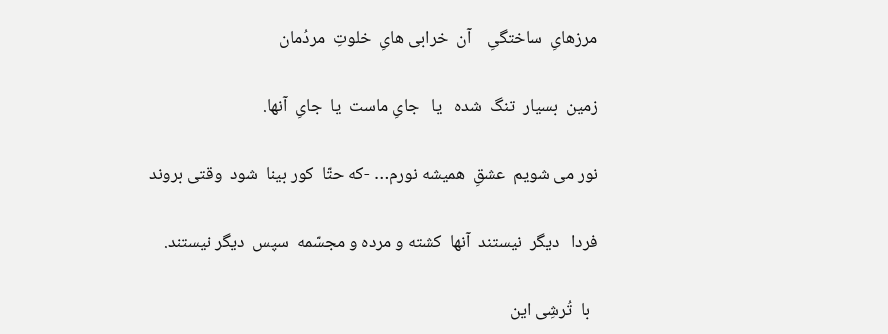مرزهایِ  ساختگیِ    آن  خرابی هایِ  خلوتِ  مردُمان

زمین  بسیار  تنگ  شده   یا   جایِ ماست  یا  جایِ  آنها.

نور می شویم  عشقِ  همیشه نورم… -که حتّا  کور بینا  شود  وقتی بروند

فردا   دیگر  نیستند  آنها  کشته و مرده و مجسّمه  سپس  دیگر نیستند.

  با  تُرشِی این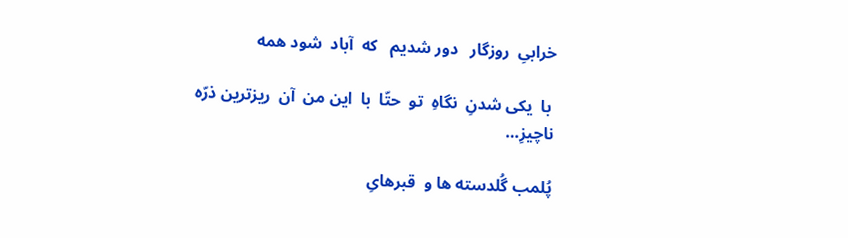خرابیِ  روزگار   دور شدیم   که  آباد  شود همه

 با  یکی شدنِ  نگاهِ  تو  حتّا  با  این من  آن  ریزترین ذرّه  ناچیزِ…

پُلمب گُلدسته ها و  قبرهایِ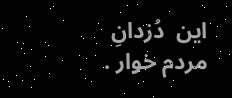این  دُزدانِ مردم خوار .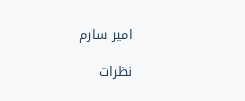امیر سارم

نظرات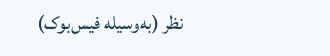نظر (به‌وسیله فیس‌بوک)